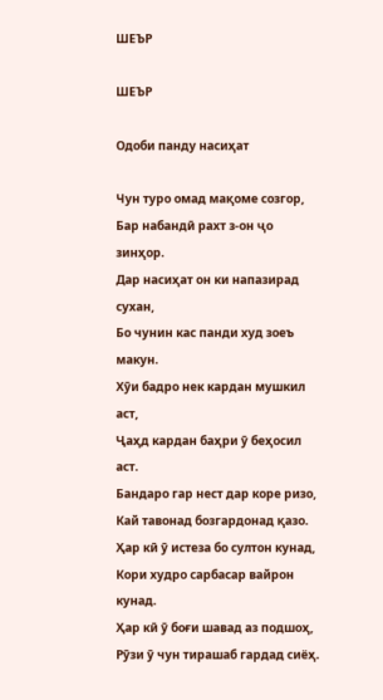ШЕЪР

ШЕЪР

Одоби панду насиҳат

Чун туро омад мақоме созгор,
Бар набандӣ рахт з-он ҷо зинҳор.
Дар насиҳат он ки напазирад сухан,
Бо чунин кас панди худ зоеъ макун.
Хӯи бадро нек кардан мушкил аст,
Ҷаҳд кардан баҳри ӯ беҳосил аст.
Бандаро гар нест дар коре ризо,
Кай тавонад бозгардонад қазо.
Ҳар кӣ ӯ истеза бо султон кунад,
Кори худро сарбасар вайрон кунад.
Ҳар кӣ ӯ боғи шавад аз подшоҳ,
Рӯзи ӯ чун тирашаб гардад сиёҳ.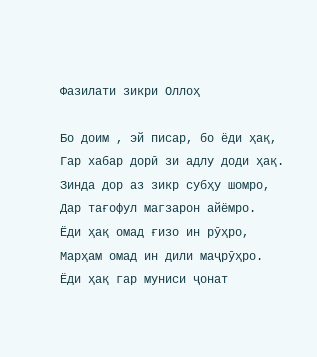Фазилати зикри Оллоҳ

Бо доим , эй писар, бо ёди ҳақ,
Гар хабар дорӣ зи адлу доди ҳақ.
Зинда дор аз зикр субҳу шомро,
Дар тағофул магзарон айёмро.
Ёди ҳақ омад ғизо ин рӯҳро,
Марҳам омад ин дили маҷрӯҳро.
Ёди ҳақ гар муниси ҷонат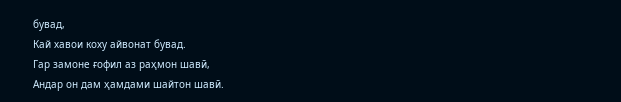бувад,
Кай хавои коху айвонат бувад.
Гар замоне ғофил аз раҳмон шавӣ,
Андар он дам ҳамдами шайтон шавӣ.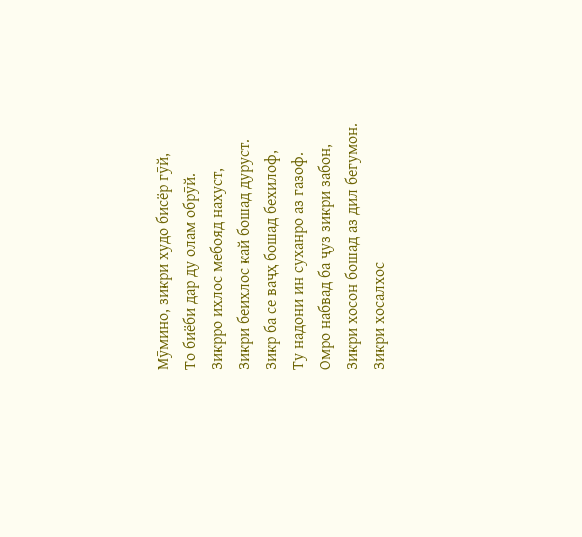Мӯмино, зикри худо бисёр гӯй,
То биёби дар ду олам обрӯй.
Зикрро ихлос мебояд нахуст,
Зикри беихлос кай бошад дуруст.
Зикр ба се ваҷҳ бошад бехилоф,
Ту надони ин суханро аз газоф.
Омро набвад ба ҷуз зикри забон,
Зикри хосон бошад аз дил бегумон.
Зикри хосалхос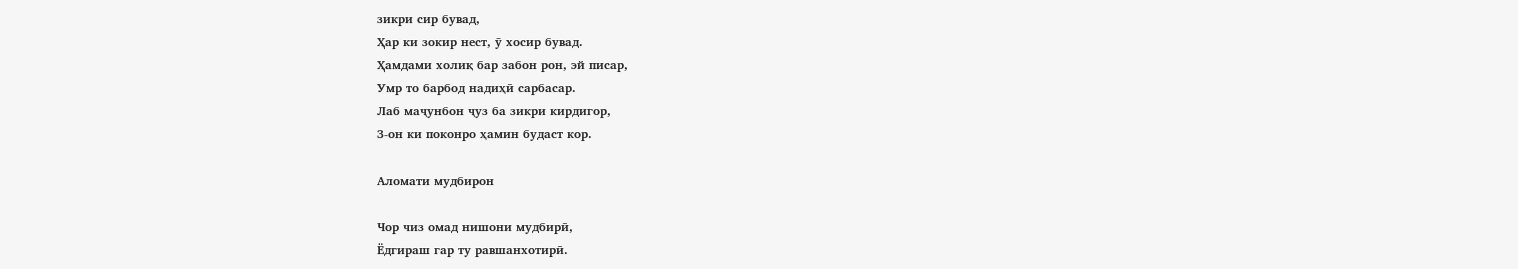зикри сир бувад,
Ҳар ки зокир нест, ӯ хосир бувад.
Ҳамдами холиқ бар забон рон, эй писар,
Умр то барбод надиҳӣ сарбасар.
Лаб маҷунбон ҷуз ба зикри кирдигор,
З-он ки поконро ҳамин будаст кор.

Аломати мудбирон

Чор чиз омад нишони мудбирӣ,
Ёдгираш гар ту равшанхотирӣ.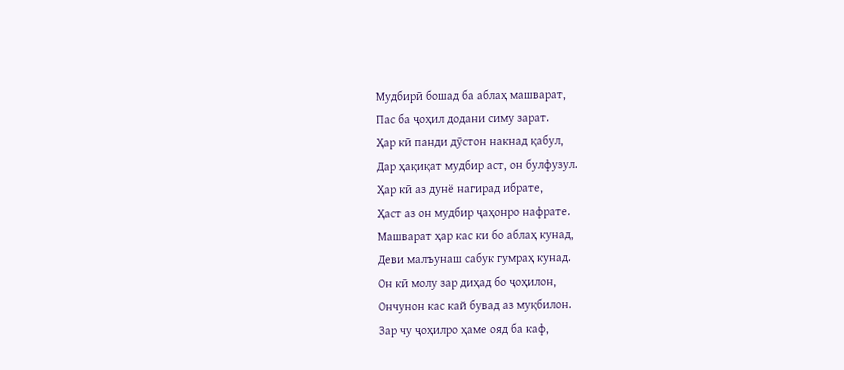Мудбирӣ бошад ба аблаҳ машварат,
Пас ба ҷоҳил додани симу зарат.
Ҳар кӣ панди дӯстон накнад қабул,
Дар ҳақиқат мудбир аст, он булфузул.
Ҳар кӣ аз дунё нагирад ибрате,
Ҳаст аз он мудбир ҷаҳонро нафрате.
Машварат ҳар кас ки бо аблаҳ кунад,
Деви малъунаш сабук гумраҳ кунад.
Он кӣ молу зар диҳад бо ҷоҳилон,
Ончунон кас кай бувад аз муқбилон.
Зар чу ҷоҳилро ҳаме ояд ба каф,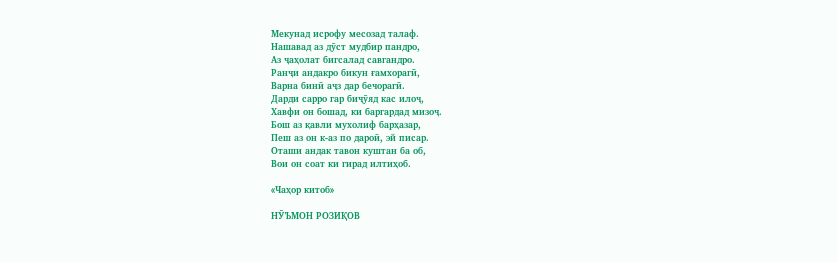Мекунад исрофу месозад талаф.
Нашавад аз дӯст мудбир пандро,
Аз ҷаҳолат бигсалад савгандро.
Ранҷи андакро бикун ғамхорагӣ,
Варна бинӣ аҷз дар бечорагӣ.
Дарди сарро гар биҷӯяд кас илоҷ,
Хавфи он бошад, ки баргардад мизоҷ.
Бош аз қавли мухолиф барҳазар,
Пеш аз он к-аз по дароӣ, эй писар.
Оташи андак тавон куштан ба об,
Вои он соат ки гирад илтиҳоб.

«Чаҳор китоб»

НӮЪМОН РОЗИҚОВ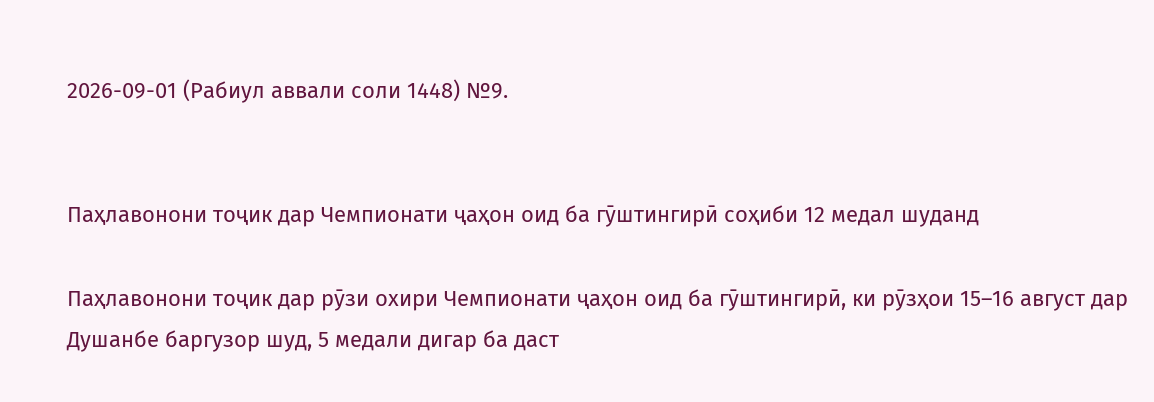2026-09-01 (Рабиул аввали соли 1448) №9.


Паҳлавонони тоҷик дар Чемпионати ҷаҳон оид ба гӯштингирӣ соҳиби 12 медал шуданд

Паҳлавонони тоҷик дар рӯзи охири Чемпионати ҷаҳон оид ба гӯштингирӣ, ки рӯзҳои 15–16 август дар Душанбе баргузор шуд, 5 медали дигар ба даст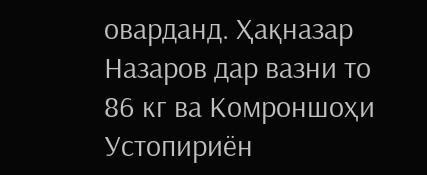оварданд. Ҳақназар Назаров дар вазни то 86 кг ва Комроншоҳи Устопириён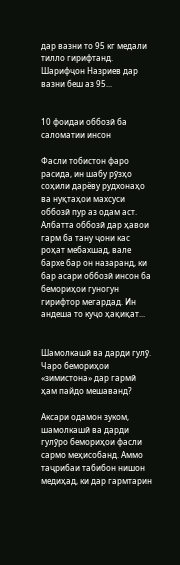дар вазни то 95 кг медали тилло гирифтанд. Шарифҷон Назриев дар вазни беш аз 95...


10 фоидаи оббозӣ ба саломатии инсон

Фасли тобистон фаро расида, ин шабу рӯзҳо соҳили дарёву рудхонаҳо ва нуқтаҳои махсуси оббозӣ пур аз одам аст. Албатта оббозӣ дар ҳавои гарм ба тану ҷони кас роҳат мебахшад, вале бархе бар он назаранд, ки бар асари оббозӣ инсон ба бемориҳои гуногун гирифтор мегардад. Ин андеша то куҷо ҳақиқат...


Шамолкашӣ ва дарди гулӯ. Чаро бемориҳои «зимистона» дар гармӣ ҳам пайдо мешаванд?

Аксари одамон зуком, шамолкашӣ ва дарди гулӯро бемориҳои фасли сармо меҳисобанд. Аммо таҷрибаи табибон нишон медиҳад, ки дар гармтарин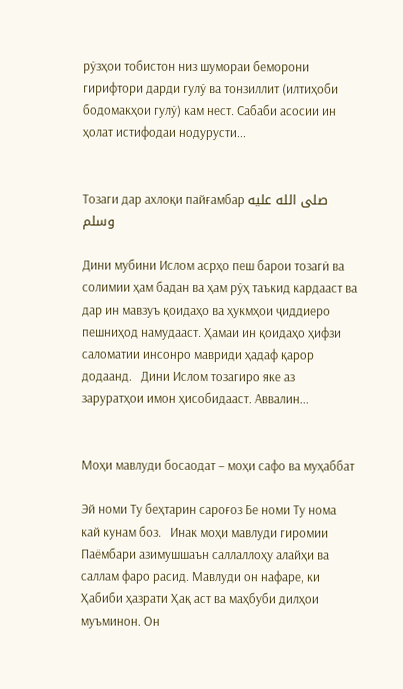рӯзҳои тобистон низ шумораи беморони гирифтори дарди гулӯ ва тонзиллит (илтиҳоби бодомакҳои гулӯ) кам нест. Сабаби асосии ин ҳолат истифодаи нодурусти...


Тозаги дар ахлоқи пайғамбар صلى الله عليه وسلم

Дини мубини Ислом асрҳо пеш барои тозагӣ ва солимии ҳам бадан ва ҳам рӯҳ таъкид кардааст ва дар ин мавзуъ қоидаҳо ва ҳукмҳои ҷиддиеро пешниҳод намудааст. Ҳамаи ин қоидаҳо ҳифзи саломатии инсонро мавриди ҳадаф қарор додаанд.   Дини Ислом тозагиро яке аз заруратҳои имон ҳисобидааст. Аввалин...


Моҳи мавлуди босаодат – моҳи сафо ва муҳаббат

Эй номи Ту беҳтарин сароғоз Бе номи Ту нома кай кунам боз.   Инак моҳи мавлуди гиромии Паёмбари азимушшаън саллаллоҳу алайҳи ва саллам фаро расид. Мавлуди он нафаре, ки Ҳабиби ҳазрати Ҳақ аст ва маҳбуби дилҳои муъминон. Он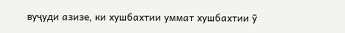вуҷуди азизе, ки хушбахтии уммат хушбахтии ӯ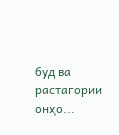буд ва растагории онҳо...